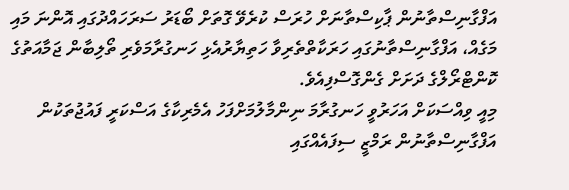އަފްގާނިސްތާނުން ޕާކިސްތާނަށް ހުރަސް ކުރެވޭ ގޮތަށް ބޯޑަރު ސަރަހައްދުގައި އޮންނަ މައި މަގެއް، އަފްގާނިސްތާނުގައި ހަރަކާތްތެރިވާ ހަތިޔާރުއެޅި ހަނގުރާމަވެރި ތޯލިބާން ޖަމާއަތުގެ ކޮންޓްރޯލްގެ ދަށަށް ގެންގޮސްފިއެވެ.
މިއީ ވިއްސަކަށް އަހަރުވީ ހަނގުރާމަ ނިންމާލުމަށްފަހު އެމެރިކާގެ އަސްކަރީ ފައުޖުތަކުން އަފްގާނިސްތާނުން ރަމްޒީ ސިފައެއްގައި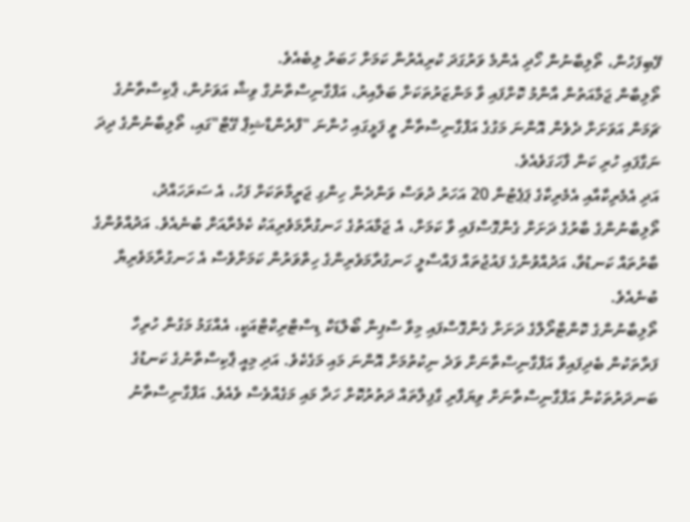ފޭބިފަހުން، ތޯލިބާނުން ހޯދި އެންމެ ވަރުގަދަ ކުރިއެރުން ކަމަށް ހަބަރު ލިބެއެވެ.
ތޯލިބާން ޖަމާއަތުން އާންމު ކޮށްފައި ވާ މަންޒަރުތަކަށް ބަލާއިރު، އަފްގާނިސްތާނުގް ވިޝް އަވަށުން، ޕާކިސްތާނުގެ ޗަމަން އަވަށަށް ދެވެން އޮންނަ މަގުގެ އަފްގާނިސްތާނާ ވީ ފަޅީގައި ހުންނަ "ފްރެންޑްޝިޕް ގޭޓް"ގައި، ތޯލިބާނުންގެ ދިދަ ނަގާފައި ހުރި ކަން ފާހަގަވެއެވެ.
އަދި އެމެރިކާއާއި އެމެރިކާގެ ޕަޕެޓުން 20 އަހަރު ދުވަސް ވަންދެން ހިންގި ޖަރީމާތަކަށް ފަހު، އެ ސަރަހައްދު، ތޯލިބާނުންގެ ބާރުގެ ދަށަށް ގެންގޮސްފައި ވާ ކަމަށް، އެ ޖަމާއަތުގެ ހަނގުރާމަވެރިއަކު ކެމެރާއަށް ބުނެއެވެ. އަދުއްވުންގެ ބާރުތައް ކަނޑުވާ، އަދުއްވުންގެ ފައުޖުތައް ފައްސާލީ ހަނގުރާމަވެރިންގެ ހިތްވަރުން ކަމަށްވެސް އެ ހަނގުރާމަވެރިޔާ ބުނެއެވެ.
ތޯލިބާނުންގެ ކޮންޓްރޯލްގެ ދަށަށް ގެންގޮސްފައި މިވާ ސްޕިން ބޯލްޑަކް ޑިސްޓްރިކްޓްއަކީ، އެއްގަމު މަގުން ހުރިހާ ފަރާތަކުން ބެދިފައިވާ އަފްގާނިސްތާނަށް ވަދެ ނިކުތުމަށް އޮންނަ މައި މަގެކެވެ. އަދި މިއީ ޕާކިސްތާނުގެ ކަނޑުގެ ބަނދަރުތަކުން އަފްގާނިސްތާނަށް ވިޔަފާރި ގާފިލާތައް ދަތުރުކޮށް ހަދާ މައި މަގެއްވެސް ވެއެވެ. އަފްގާނިސްތާނު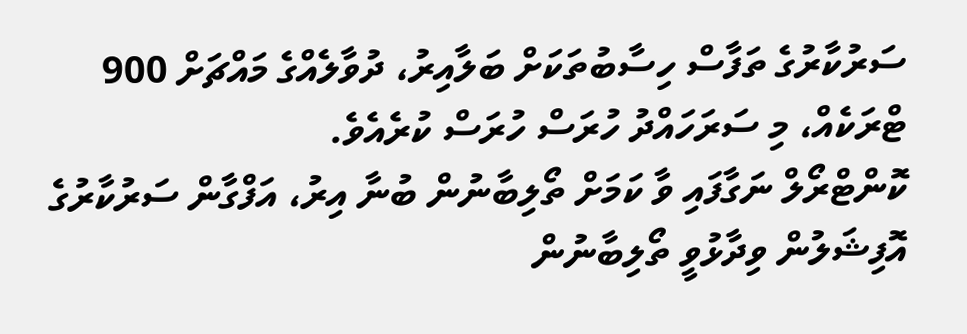ސަރުކާރުގެ ތަފާސް ހިސާބުތަކަށް ބަލާއިރު، ދުވާލެއްގެ މައްޗަށް 900 ޓްރަކެއް، މި ސަރަހައްދު ހުރަސް ހުރަސް ކުރެއެވެ.
ކޮންޓްރޯލް ނަގާފައި ވާ ކަމަށް ތޯލިބާނުން ބުނާ އިރު، އަފްގާން ސަރުކާރުގެ އޮފިޝަލުން ވިދާޅުވީ ތޯލިބާނުން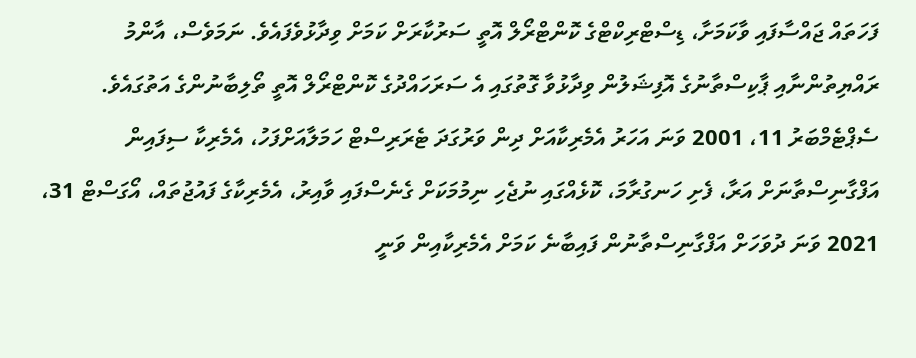ފަހަތައް ޖައްސާފައި ވާކަމަށާ، ޑިސްޓްރިކްޓްގެ ކޮންޓްރޯލް އޮތީ ސަރުކާރަށް ކަމަށް ވިދާޅުވެފައެވެ. ނަމަވެސް، އާންމު ރައްޔިތުންނާއި ޕާކިސްތާނުގެ އޮފިޝަލުން ވިދާޅުވާ ގޮތުގައި އެ ސަރަހައްދުގެ ކޮންޓްރޯލް އޮތީ ތޯލިބާނުންގެ އަތުގައެވެ.
ސެޕްޓެމްބަރު 11، 2001 ވަނަ އަހަރު އެމެރިކާއަށް ދިން ވަރުގަދަ ޓެރަރިސްޓް ހަމަލާއަށްފަހު، އެމެރިކާ ސިފައިން އަފްގާނިސްތާނަށް އަރާ، ފެށި ހަނގުރާމަ، ކޮޅެއްގައި ނުޖެހި ނިމުމަކަށް ގެނެސްފައި ވާއިރު، އެމެރިކާގެ ފައުޖުތައް، އޯގަސްޓް 31، 2021 ވަނަ ދުވަހަށް އަފްގާނިސްތާނުން ފައިބާނެ ކަމަށް އެމެރިކާއިން ވަނީ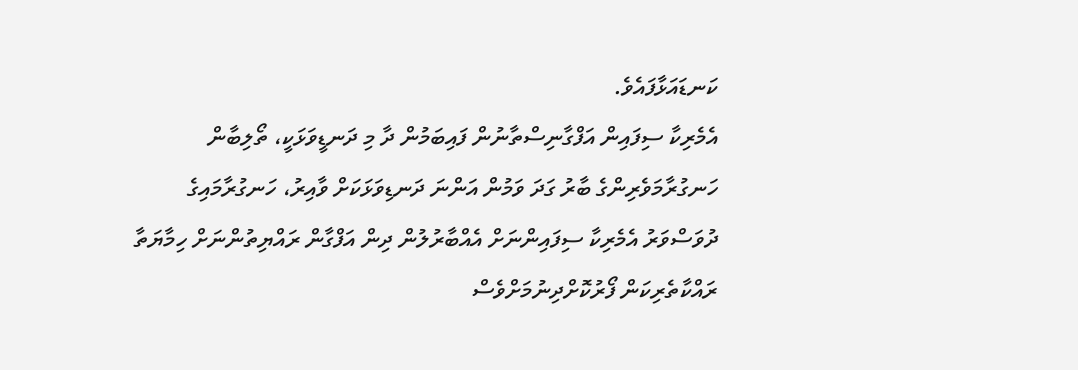ކަނޑައަޅާފައެވެ.
އެމެރިކާ ސިފައިން އަފްގާނިސްތާނުން ފައިބަމުން ދާ މި ދަނޑީވަޅަކީ، ތޯލިބާން ހަނގުރާމަވެރިންގެ ބާރު ގަދަ ވަމުން އަންނަ ދަނޑިވަޅަކަށް ވާއިރު، ހަނގުރާމައިގެ ދުވަސްވަރު އެމެރިކާ ސިފައިންނަށް އެއްބާރުލުން ދިން އަފްގާން ރައްޔިތުންނަށް ހިމާޔަތާ ރައްކާތެރިކަން ފޯރުކޮށްދިނުމަށްވެސް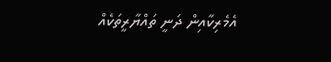އެމެރިކާއިން ދަނީ ތައްޔާރީތަކެއް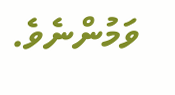ވަމުންނެވެ.